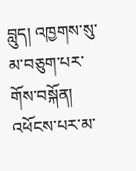བླུད། འཁྱགས་སུ་མ་བཅུག་པར་གོས་བསྐོན། འཕོངས་པར་མ་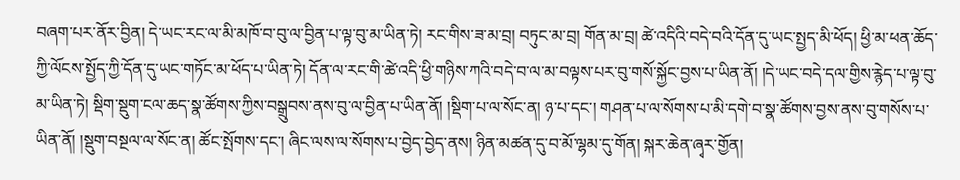བཞག་པར་ནོར་བྱིན། དེ་ཡང་རང་ལ་མི་མཁོ་བ་བུ་ལ་བྱིན་པ་ལྟ་བུ་མ་ཡིན་ཏེ། རང་གིས་ཟ་མ་བྲ། བཏུང་མ་བྲ། གོན་མ་བྲ། ཚེ་འདིའི་བདེ་བའི་དོན་དུ་ཡང་སྤྱད་མི་ཕོད། ཕྱི་མ་ཕན་ཆོད་ཀྱི་ལོངས་སྤྱོད་ཀྱི་དོན་དུ་ཡང་གཏོང་མ་ཕོད་པ་ཡིན་ཏེ། དོན་ལ་རང་གི་ཚེ་འདི་ཕྱི་གཉིས་ཀའི་བདེ་བ་ལ་མ་བལྟས་པར་བུ་གསོ་སྐྱོང་བྱས་པ་ཡིན་ནོ། །དེ་ཡང་བདེ་དལ་གྱིས་རྙེད་པ་ལྟ་བུ་མ་ཡིན་ཏེ། སྡིག་སྡུག་ངལ་ཆད་སྣ་ཚོགས་ཀྱིས་བསྒྲུབས་ནས་བུ་ལ་བྱིན་པ་ཡིན་ནོ། །སྡིག་པ་ལ་སོང་ན། ཉ་པ་དང་། གཤན་པ་ལ་སོགས་པ་མི་དགེ་བ་སྣ་ཚོགས་བྱས་ནས་བུ་གསོས་པ་ཡིན་ནོ། །སྡུག་བསྔལ་ལ་སོང་ན། ཚོང་སྤོགས་དང་། ཞིང་ལས་ལ་སོགས་པ་བྱེད་བྱེད་ནས། ཉིན་མཚན་དུ་བ་མོ་ལྷམ་དུ་གོན། སྐར་ཆེན་ཞྭར་གྱོན།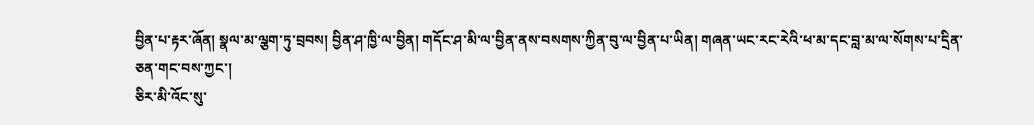བྱིན་པ་རྟར་ཞོན། སྣལ་མ་ལྕག་ཏུ་བྲབས། བྱིན་ཤ་ཁྱི་ལ་བྱིན། གདོང་ཤ་མི་ལ་བྱིན་ནས་བསགས་ཀྱིན་བུ་ལ་བྱིན་པ་ཡིན། གཞན་ཡང་རང་རེའི་ཕ་མ་དང་བླ་མ་ལ་སོགས་པ་དྲིན་ཅན་གང་བས་ཀྱང་།
ཅིར་མི་འོང་སུ་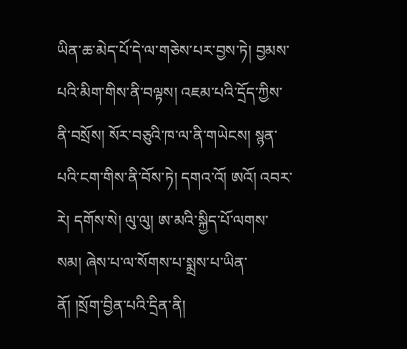ཡིན་ཆ་མེད་པོ་དེ་ལ་གཅེས་པར་བྱས་ཏེ། བྱམས་པའི་མིག་གིས་ནི་བལྟས། འཇམ་པའི་དྲོད་ཀྱིས་ནི་བསྲོས། སོར་བཅུའི་ཁ་ལ་ནི་གཡེངས། སྙན་པའི་ངག་གིས་ནི་བོས་ཏེ། དགའ་འོ། ཨའོ། འབར་རེ། དགོས་སེ། ལུ་ལུ། ཨ་མའི་སྐྱིད་པོ་ལགས་སམ། ཞེས་པ་ལ་སོགས་པ་སྨྲས་པ་ཡིན་ནོ། །སྲོག་བྱིན་པའི་དྲིན་ནི།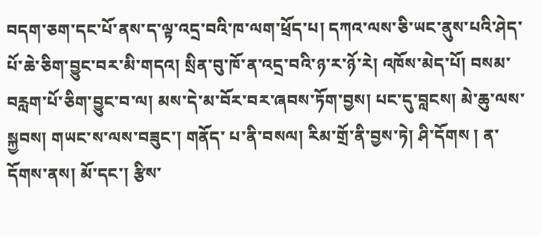བདག་ཅག་དང་པོ་ནས་ད་ལྟ་འདྲ་བའི་ཁ་ལག་ཕྲོད་པ། དཀའ་ལས་ཅི་ཡང་ནུས་པའི་ཤེད་པོ་ཆེ་ཅིག་བྱུང་བར་མི་གདའ། སྲིན་བུ་ཁོ་ན་འདྲ་བའི་ཉ་ར་ཉོ་རེ། འཁོས་མེད་པོ། བསམ་བརླག་པོ་ཅིག་བྱུང་བ་ལ། མས་དེ་མ་བོར་བར་ཞབས་ཏོག་བྱས། པང་དུ་བླངས། མེ་ཆུ་ལས་སྐྱབས། གཡང་ས་ལས་བཟུང་། གནོད་ པ་ནི་བསལ། རིམ་གྲོ་ནི་བྱས་ཏེ། ཤི་དོགས ། ན་ དོགས་ནས། མོ་དང་། རྩིས་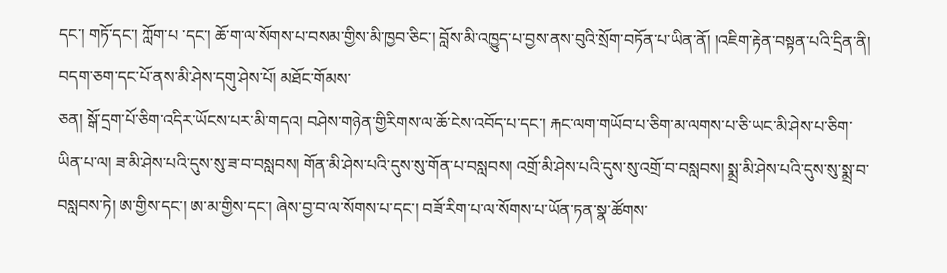དང་། གཏོ་དང་། ཀློག་པ ་དང་། ཆོ་ག་ལ་སོགས་པ་བསམ་གྱིས་མི་ཁྱབ་ཅིང་། བློས་མི་འཁྱུད་པ་བྱས་ནས་བུའི་སྲོག་བཏོན་པ་ཡིན་ནོ། །འཇིག་རྟེན་བསྟན་པའི་དྲིན་ནི། བདག་ཅག་དང་པོ་ནས་མི་ཤེས་དགུ་ཤེས་པོ། མཐོང་གོམས་
ཅན། སྒོ་དྲག་པོ་ཅིག་འདིར་ཡོངས་པར་མི་གདའ། བཤེས་གཉེན་གྱིརིགས་ལ་ཆོ་ངེས་འབོད་པ་དང་། རྐང་ལག་གཡོབ་པ་ཅིག་མ་ལགས་པ་ཅི་ཡང་མི་ཤེས་པ་ཅིག་ཡིན་པ་ལ། ཟ་མི་ཤེས་པའི་དུས་སུ་ཟ་བ་བསླབས། གོན་མི་ཤེས་པའི་དུས་སུ་གོན་པ་བསླབས། འགྲོ་མི་ཤེས་པའི་དུས་སུ་འགྲོ་བ་བསླབས། སྨྲ་མི་ཤེས་པའི་དུས་སུ་སྨྲ་བ་བསླབས་ཏེ། ཨ་གྱིས་དང་། ཨ་མ་གྱིས་དང་། ཞེས་བྱ་བ་ལ་སོགས་པ་དང་། བཟོ་རིག་པ་ལ་སོགས་པ་ཡོན་ཏན་སྣ་ཚོགས་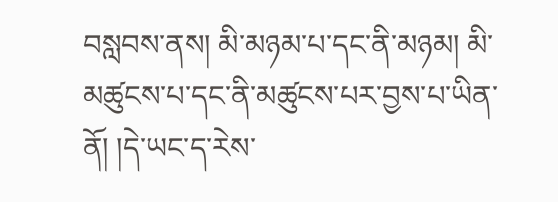བསླབས་ནས། མི་མཉམ་པ་དང་ནི་མཉམ། མི་མཚུངས་པ་དང་ནི་མཚུངས་པར་བྱས་པ་ཡིན་ནོ། །དེ་ཡང་ད་རེས་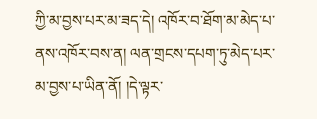ཀྱི་མ་བྱས་པར་མ་ཟད་དེ། འཁོར་བ་ཐོག་མ་མེད་པ་ནས་འཁོར་བས་ན། ལན་གྲངས་དཔག་ཏུ་མེད་པར་མ་བྱས་པ་ཡིན་ནོ། །དེ་ལྟར་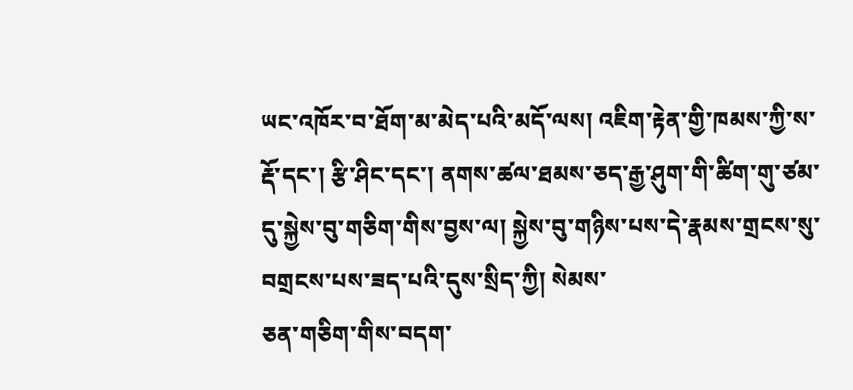ཡང་འཁོར་བ་ཐོག་མ་མེད་པའི་མདོ་ལས། འཇིག་རྟེན་གྱི་ཁམས་ཀྱི་ས་རྡོ་དང་། རྩི་ཤིང་དང་། ནགས་ཚལ་ཐམས་ཅད་རྒྱ་ཤུག་གི་ཚིག་གུ་ཙམ་དུ་སྐྱེས་བུ་གཅིག་གིས་བྱས་ལ། སྐྱེས་བུ་གཉིས་པས་དེ་རྣམས་གྲངས་སུ་བགྲངས་པས་ཟད་པའི་དུས་སྲིད་ཀྱི། སེམས་
ཅན་གཅིག་གིས་བདག་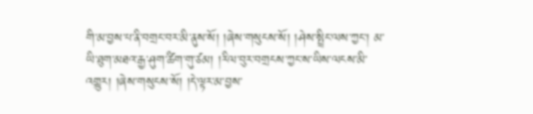གི་མ་བྱས་པ་ནི་བགྲང་བར་མི་ནུས་སོ། །ཞེས་གསུངས་སོ། །ཤེས་སྤྲིང་ལས་ཀྱང་། མ་ཡི་ཐུག་མཐའ་རྒྱ་ཤུག་ཚིག་གུ་ཙམ། །རིལ་བུར་བགྲངས་ཀྱང་ས་ཡིས་ལངས་མི་འགྱུར། །ཞེས་གསུངས་སོ། །དེ་ལྟར་མ་བྱས་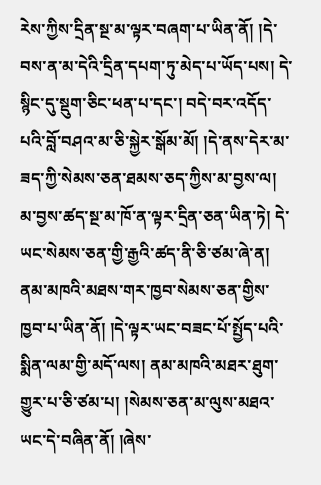རེས་ཀྱིས་དྲིན་སྔ་མ་ལྟར་བཞག་པ་ཡིན་ནོ། །དེ་བས་ན་མ་དེའི་དྲིན་དཔག་ཏུ་མེད་པ་ཡོད་པས། དེ་སྙིང་དུ་སྡུག་ཅིང་ཕན་པ་དང་། བདེ་བར་འདོད་པའི་བློ་བཤའ་མ་ཅི་སྐྱེར་སྒོམ་མོ། །དེ་ནས་དེར་མ་ཟད་ཀྱི་སེམས་ཅན་ཐམས་ཅད་ཀྱིས་མ་བྱས་ལ། མ་བྱས་ཚད་སྔ་མ་ཁོ་ན་ལྟར་དྲིན་ཅན་ཡིན་ཏེ། དེ་ཡང་སེམས་ཅན་གྱི་རྒྱའི་ཚད་ནི་ཅི་ཙམ་ཞེ་ན། ནམ་མཁའི་མཐས་གར་ཁྱབ་སེམས་ཅན་གྱིས་ཁྱབ་པ་ཡིན་ནོ། །དེ་ལྟར་ཡང་བཟང་པོ་སྤྱོད་པའི་སྨིན་ལམ་གྱི་མདོ་ལས། ནམ་མཁའི་མཐར་ཐུག་གྱུར་པ་ཅི་ཙམ་པ། །སེམས་ཅན་མ་ལུས་མཐའ་ཡང་དེ་བཞིན་ནོ། །ཞེས་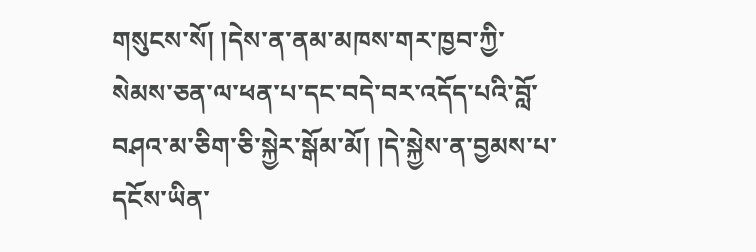གསུངས་སོ། །དེས་ན་ནམ་མཁས་གར་ཁྱབ་ཀྱི་སེམས་ཅན་ལ་ཕན་པ་དང་བདེ་བར་འདོད་པའི་བློ་བཤའ་མ་ཅིག་ཅི་སྐྱེར་སྒོམ་མོ། །དེ་སྐྱེས་ན་བྱམས་པ་
དངོས་ཡིན་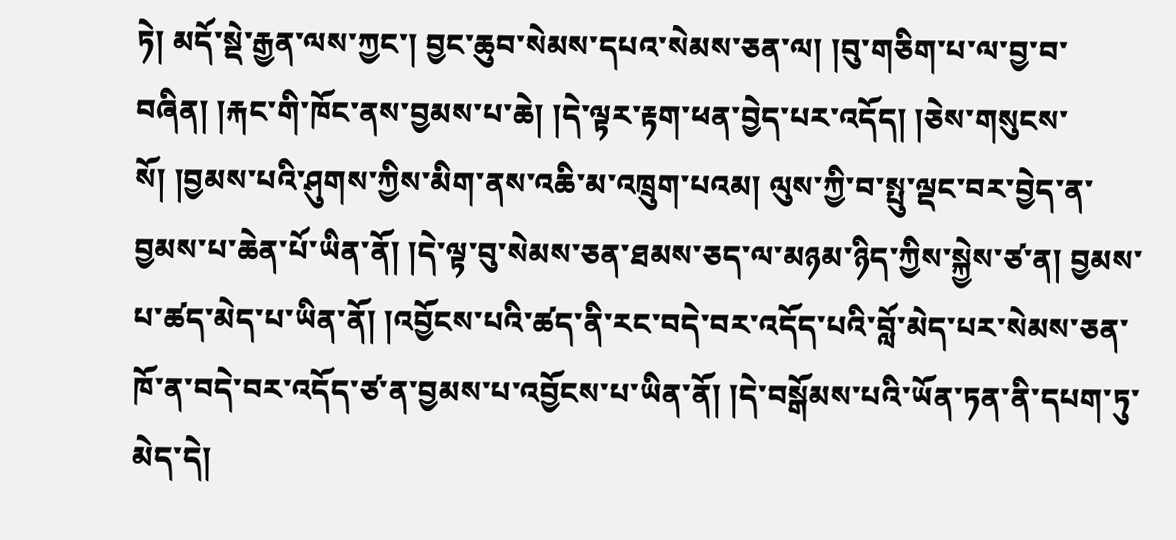ཏེ། མདོ་སྡེ་རྒྱན་ལས་ཀྱང་། བྱང་ཆུབ་སེམས་དཔའ་སེམས་ཅན་ལ། །བུ་གཅིག་པ་ལ་བྱ་བ་བཞིན། །རྐང་གི་ཁོང་ནས་བྱམས་པ་ཆེ། །དེ་ལྟར་རྟག་ཕན་བྱེད་པར་འདོད། །ཅེས་གསུངས་སོ། །བྱམས་པའི་ཤུགས་ཀྱིས་མིག་ནས་འཆི་མ་འཁྲུག་པའམ། ལུས་ཀྱི་བ་སྤུ་ལྡང་བར་བྱེད་ན་བྱམས་པ་ཆེན་པོ་ཡིན་ནོ། །དེ་ལྟ་བུ་སེམས་ཅན་ཐམས་ཅད་ལ་མཉམ་ཉིད་ཀྱིས་སྐྱེས་ཙ་ན། བྱམས་པ་ཚད་མེད་པ་ཡིན་ནོ། །འབྱོངས་པའི་ཚད་ནི་རང་བདེ་བར་འདོད་པའི་བློ་མེད་པར་སེམས་ཅན་ཁོ་ན་བདེ་བར་འདོད་ཙ་ན་བྱམས་པ་འབྱོངས་པ་ཡིན་ནོ། །དེ་བསྒོམས་པའི་ཡོན་ཏན་ནི་དཔག་ཏུ་མེད་དེ།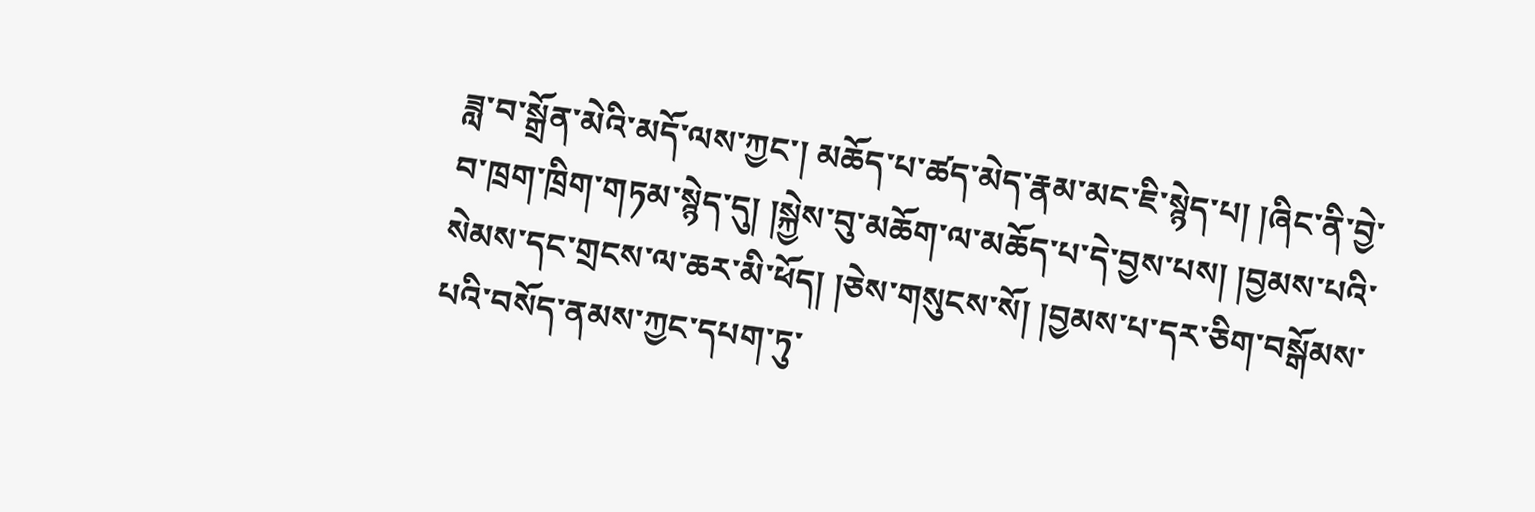ཟླ་བ་སྒྲོན་མེའི་མདོ་ལས་ཀྱང་། མཆོད་པ་ཚད་མེད་རྣམ་མང་ཇི་སྙེད་པ། །ཞིང་ནི་བྱེ་བ་ཁྲག་ཁྲིག་གཏམ་སྙེད་དུ། །སྐྱེས་བུ་མཆོག་ལ་མཆོད་པ་དེ་བྱས་པས། །བྱམས་པའི་སེམས་དང་གྲངས་ལ་ཆར་མི་ཕོད། །ཅེས་གསུངས་སོ། །བྱམས་པ་དར་ཅིག་བསྒོམས་པའི་བསོད་ནམས་ཀྱང་དཔག་ཏུ་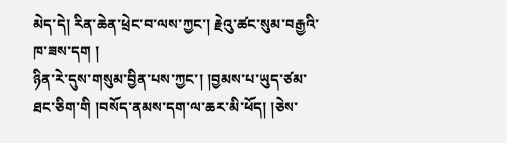མེད་དེ། རིན་ཆེན་ཕྲེང་བ་ལས་ཀྱང་། རྗེའུ་ཚང་སུམ་བརྒྱའི་ཁ་ཟས་དག །
ཉིན་རེ་དུས་གསུམ་བྱིན་པས་ཀྱང་། །བྱམས་པ་ཡུད་ཙམ་ཐང་ཅིག་གི །བསོད་ནམས་དག་ལ་ཆར་མི་ཕོད། །ཅེས་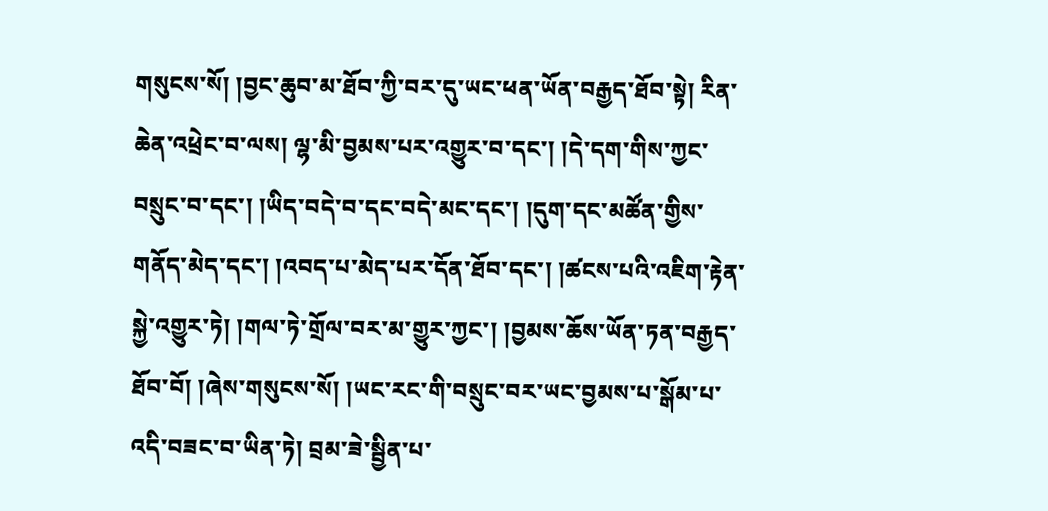གསུངས་སོ། །བྱང་ཆུབ་མ་ཐོབ་ཀྱི་བར་དུ་ཡང་ཕན་ཡོན་བརྒྱད་ཐོབ་སྟེ། རིན་ཆེན་འཕྲེང་བ་ལས། ལྷ་མི་བྱམས་པར་འགྱུར་བ་དང་། །དེ་དག་གིས་ཀྱང་བསྲུང་བ་དང་། །ཡིད་བདེ་བ་དང་བདེ་མང་དང་། །དུག་དང་མཚོན་གྱིས་གནོད་མེད་དང་། །འབད་པ་མེད་པར་དོན་ཐོབ་དང་། །ཚངས་པའི་འཇིག་རྟེན་སྐྱེ་འགྱུར་ཏེ། །གལ་ཏེ་གྲོལ་བར་མ་གྱུར་ཀྱང་། །བྱམས་ཆོས་ཡོན་ཏན་བརྒྱད་ཐོབ་བོ། །ཞེས་གསུངས་སོ། །ཡང་རང་གི་བསྲུང་བར་ཡང་བྱམས་པ་སྒོམ་པ་འདི་བཟང་བ་ཡིན་ཏེ། བྲམ་ཟེ་སྦྱིན་པ་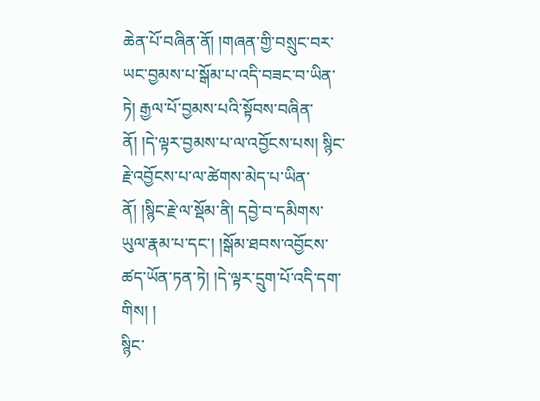ཆེན་པོ་བཞིན་ནོ། །གཞན་གྱི་བསྲུང་བར་ཡང་བྱམས་པ་སྒོམ་པ་འདི་བཟང་བ་ཡིན་ཏེ། རྒྱལ་པོ་བྱམས་པའི་སྟོབས་བཞིན་ནོ། །དེ་ལྟར་བྱམས་པ་ལ་འབྱོངས་པས། སྙིང་རྗེ་འབྱོངས་པ་ལ་ཚེགས་མེད་པ་ཡིན་ནོ། །སྙིང་རྗེ་ལ་སྡོམ་ནི། དབྱེ་བ་དམིགས་ཡུལ་རྣམ་པ་དང་། །སྒོམ་ཐབས་འབྱོངས་ཚད་ཡོན་ཏན་ཏེ། །དེ་ལྟར་དྲུག་པོ་འདི་དག་གིས། །
སྙིང་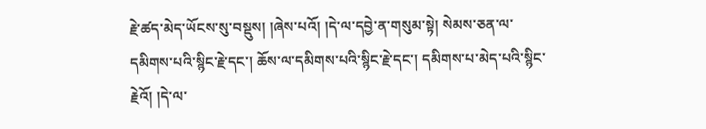རྗེ་ཚད་མེད་ཡོངས་སུ་བསྡུས། །ཞེས་པའོ། །དེ་ལ་དབྱེ་ན་གསུམ་སྟེ། སེམས་ཅན་ལ་དམིགས་པའི་སྙིང་རྗེ་དང་། ཆོས་ལ་དམིགས་པའི་སྙིང་རྗེ་དང་། དམིགས་པ་མེད་པའི་སྙིང་རྗེའོ། །དེ་ལ་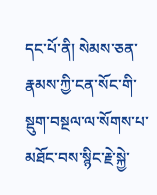དང་པོ་ནི། སེམས་ཅན་རྣམས་ཀྱི་ངན་སོང་གི་སྡུག་བསྔལ་ལ་སོགས་པ་མཐོང་བས་སྙིང་རྗེ་སྐྱེ་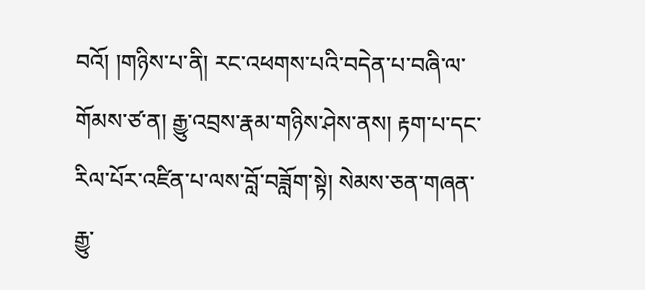བའོ། །གཉིས་པ་ནི། རང་འཕགས་པའི་བདེན་པ་བཞི་ལ་གོམས་ཙ་ན། རྒྱུ་འབྲས་རྣམ་གཉིས་ཤེས་ནས། རྟག་པ་དང་རིལ་པོར་འཛིན་པ་ལས་བློ་བཟློག་སྟེ། སེམས་ཅན་གཞན་རྒྱུ་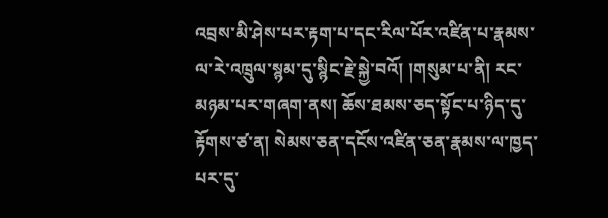འབྲས་མི་ཤེས་པར་རྟག་པ་དང་རིལ་པོར་འཛིན་པ་རྣམས་ལ་རེ་འཁྲུལ་སྙམ་དུ་སྙིང་རྗེ་སྐྱེ་བའོ། །གསུམ་པ་ནི། རང་མཉམ་པར་གཞག་ནས། ཆོས་ཐམས་ཅད་སྟོང་པ་ཉིད་དུ་རྟོགས་ཙ་ན། སེམས་ཅན་དངོས་འཛིན་ཅན་རྣམས་ལ་ཁྱད་པར་དུ་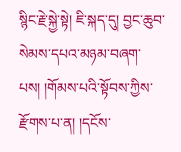སྙིང་རྗེ་སྐྱེ་སྟེ། ཇི་སྐད་དུ། བྱང་ཆུབ་སེམས་དཔའ་མཉམ་བཞག་པས། །གོམས་པའི་སྟོབས་ཀྱིས་རྫོགས་པ་ན། །དངོས་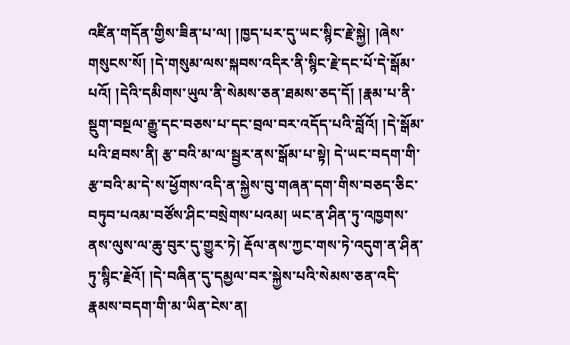འཛིན་གདོན་གྱིས་ཟིན་པ་ལ། །ཁྱད་པར་དུ་ཡང་སྙིང་རྗེ་སྐྱེ། །ཞེས་གསུངས་སོ། །དེ་གསུམ་ལས་སྐབས་འདིར་ནི་སྙིང་རྗེ་དང་པོ་དེ་སྒོམ་
པའོ། །དེའི་དམིགས་ཡུལ་ནི་སེམས་ཅན་ཐམས་ཅད་དོ། །རྣམ་པ་ནི་སྡུག་བསྔལ་རྒྱུ་དང་བཅས་པ་དང་བྲལ་བར་འདོད་པའི་བློའོ། །དེ་སྒོམ་པའི་ཐབས་ནི། རྩ་བའི་མ་ལ་སྦྱར་ནས་སྒོམ་པ་སྟེ། དེ་ཡང་བདག་གི་རྩ་བའི་མ་དེ་ས་ཕྱོགས་འདི་ན་སྐྱེས་བུ་གཞན་དག་གིས་བཅད་ཅིང་བཏུབ་པའམ་བཙོས་ཤིང་བསྲེགས་པའམ། ཡང་ན་ཤིན་ཏུ་འཁྱགས་ནས་ལུས་ལ་ཆུ་བུར་དུ་གྱུར་ཏེ། རྡོལ་ནས་ཀྱང་གས་ཏེ་འདུག་ན་ཤིན་ཏུ་སྙིང་རྗེའོ། །དེ་བཞིན་དུ་དམྱལ་བར་སྐྱེས་པའི་སེམས་ཅན་འདི་རྣམས་བདག་གི་མ་ཡིན་ངེས་ན།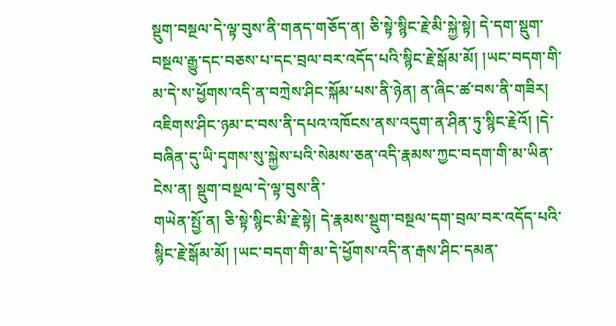སྡུག་བསྔལ་དེ་ལྟ་བུས་ནི་གནད་གཅོད་ན། ཅི་སྟེ་སྙིང་རྗེ་མི་སྐྱེ་སྟེ། དེ་དག་སྡུག་བསྔལ་རྒྱུ་དང་བཅས་པ་དང་བྲལ་བར་འདོད་པའི་སྙིང་རྗེ་སྒོམ་མོ། །ཡང་བདག་གི་མ་དེ་ས་ཕྱོགས་འདི་ན་བཀྲེས་ཤིང་སྐོམ་པས་ནི་ཉེན། ན་ཞིང་ཚ་བས་ནི་གཟིར། འཇིགས་ཤིང་ཉམ་ང་བས་ནི་དཔའ་འཁོངས་ནས་འདུག་ན་ཤིན་ཏུ་སྙིང་རྗེའོ། །དེ་བཞིན་དུ་ཡི་དྭགས་སུ་སྐྱེས་པའི་སེམས་ཅན་འདི་རྣམས་ཀྱང་བདག་གི་མ་ཡིན་ངེས་ན། སྡུག་བསྔལ་དེ་ལྟ་བུས་ནི་
གཡེན་སྤྱོ་ན། ཅི་སྟེ་སྙིང་མི་རྗེ་སྟེ། དེ་རྣམས་སྡུག་བསྔལ་དག་བྲལ་བར་འདོད་པའི་སྙིང་རྗེ་སྒོམ་མོ། །ཡང་བདག་གི་མ་དེ་ཕྱོགས་འདི་ན་རྒས་ཤིང་དམན་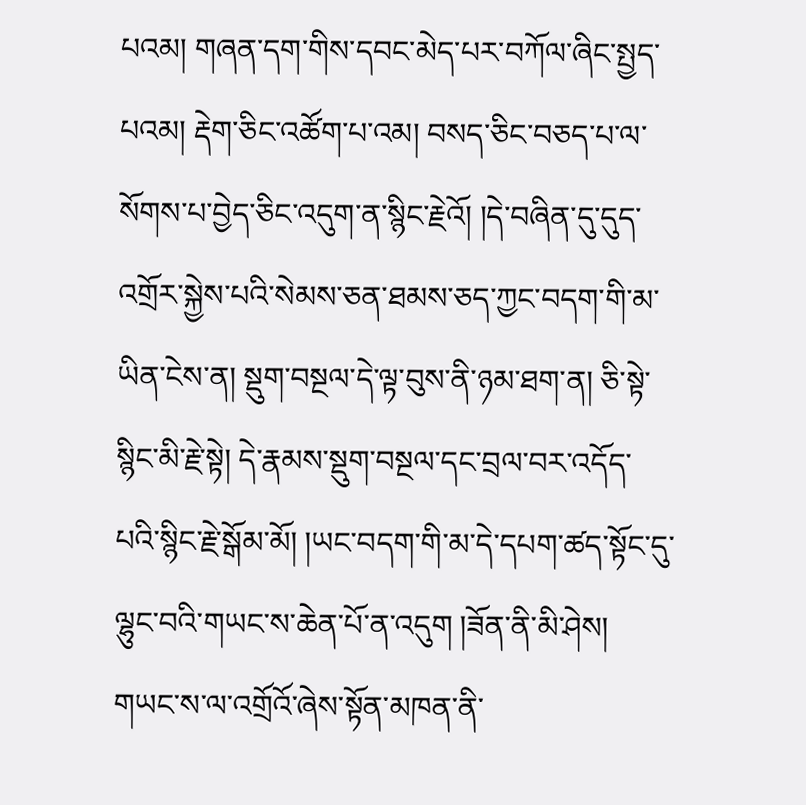པའམ། གཞན་དག་གིས་དབང་མེད་པར་བཀོལ་ཞིང་སྤྱད་པའམ། རྡེག་ཅིང་འཚོག་པ་འམ། བསད་ཅིང་བཅད་པ་ལ་སོགས་པ་བྱེད་ཅིང་འདུག་ན་སྙིང་རྗེའོ། །དེ་བཞིན་དུ་དུད་འགྲོར་སྐྱེས་པའི་སེམས་ཅན་ཐམས་ཅད་ཀྱང་བདག་གི་མ་ཡིན་ངེས་ན། སྡུག་བསྔལ་དེ་ལྟ་བུས་ནི་ཉམ་ཐག་ན། ཅི་སྟེ་སྙིང་མི་རྗེ་སྟེ། དེ་རྣམས་སྡུག་བསྔལ་དང་བྲལ་བར་འདོད་པའི་སྙིང་རྗེ་སྒོམ་མོ། །ཡང་བདག་གི་མ་དེ་དཔག་ཚད་སྟོང་དུ་ལྷུང་བའི་གཡང་ས་ཆེན་པོ་ན་འདུག །ཟོན་ནི་མི་ཤེས། གཡང་ས་ལ་འགྲོའོ་ཞེས་སྟོན་མཁན་ནི་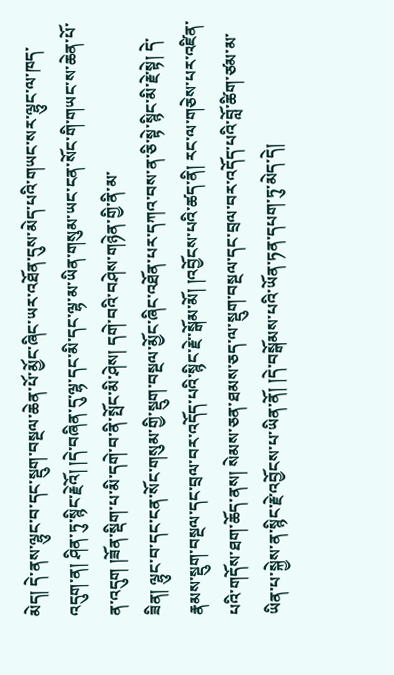མེད། དེ་ནས་ལྷུང་བ་དང་སྡུག་བསྔལ་ཆེན་པོ་མྱོང་ཞིང་ཡར་འཐོན་དུས་མེད་པའི་གཡང་སར་ལྷུང་ལ་ཁད་འདུག་ན། ཤིན་ཏུ་སྙིང་རྗེའོ། །དེ་བཞིན་དུ་ལྷ་དང་མི་དང་ལྷ་མ་ཡིན་གསུམ་ཡང་ངན་སོང་གི་གཡང་ས་ཆེན་པོ་ན་འདུག །ཟོན་སྡིག་པ་མི་དགེ་བ་ནི་སྤོང་མི་ཤེས། དགེ་བའི་བཤེས་གཉེན་གྱི་ནི་མ་
ཟིན། ལྷུང་བ་དང་ངན་སོང་གསུམ་གྱི་སྡུག་བསྔལ་མྱོང་ཞིང་འཐོན་པར་དཀའ་བས་ན་ཅི་སྟེ་སྙིང་མི་རྗེ་སྟེ། དེ་རྣམས་སྡུག་བསྔལ་དང་བྲལ་བར་འདོད་པའི་སྙིང་རྗེ་་སྒོམ་མོ། །འབྱོངས་པའི་ཚད་ནི། རང་ལ་གཅེས་པར་འཛིན་པའི་གདོས་ཐག་ཆོད་ནས། སེམས་ཅན་ཐམས་ཅད་ལ་སྡུག་བསྔལ་དང་བྲལ་བར་འདོད་པའི་བློ་ཚིག་ཙམ་མ་ཡིན་པ་སྐྱེས་ན་སྙིང་རྗེ་འབྱོངས་པ་ཡིན་ནོ། །དེ་བསྒོམས་པའི་ཡོན་ཏན་དཔག་ཏུ་མེད་དེ།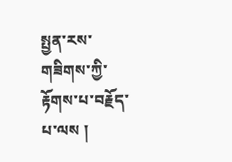སྤྱན་རས་གཟིགས་ཀྱི་རྟོགས་པ་བརྗོད་པ་ལས །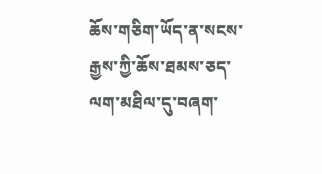ཆོས་གཅིག་ཡོད་ན་སངས་རྒྱས་ཀྱི་ཆོས་ཐམས་ཅད་ལག་མཐིལ་དུ་བཞག་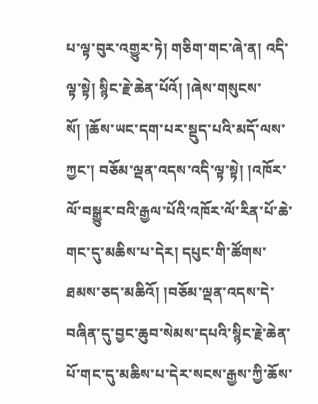པ་ལྟ་བུར་འགྱུར་ཏེ། གཅིག་གང་ཞེ་ན། འདི་ལྟ་སྟེ། སྙིང་རྗེ་ཆེན་པོའོ། །ཞེས་གསུངས་སོ། །ཆོས་ཡང་དག་པར་སྡུད་པའི་མདོ་ལས་ཀྱང་། བཅོམ་ལྡན་འདས་འདི་ལྟ་སྟེ། །འཁོར་ལོ་བསྒྱུར་བའི་རྒྱལ་པོའི་འཁོར་ལོ་རིན་པོ་ཆེ་གང་དུ་མཆིས་པ་དེར། དཔུང་གི་ཚོགས་ཐམས་ཅད་མཆིའོ། །བཅོམ་ལྡན་འདས་དེ་བཞིན་དུ་བྱང་ཆུབ་སེམས་དཔའི་སྙིང་རྗེ་ཆེན་པོ་གང་དུ་མཆིས་པ་དེར་སངས་རྒྱས་ཀྱི་ཆོས་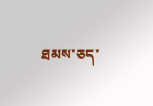ཐམས་ཅད་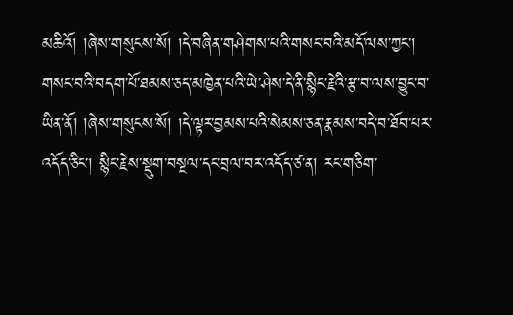མཆིའོ། །ཞེས་གསུངས་སོ། །དེ་བཞིན་གཤེགས་པའི་གསང་བའི་མདོ་ལས་ཀྱང་། གསང་བའི་བདག་པོ་ཐམས་ཅད་མཁྱེན་པའི་ཡེ་ཤེས་དེ་ནི་སྙིང་རྗེའི་རྩ་བ་ལས་བྱུང་བ་ཡིན་ནོ། །ཞེས་གསུངས་སོ། །དེ་ལྟར་བྱམས་པའི་སེམས་ཅན་རྣམས་བདེ་བ་ཐོབ་པར་འདོད་ཅིང་། སྙིང་རྗེས་སྡུག་བསྔལ་དང་བྲལ་བར་འདོད་ཙ་ན། རང་གཅིག་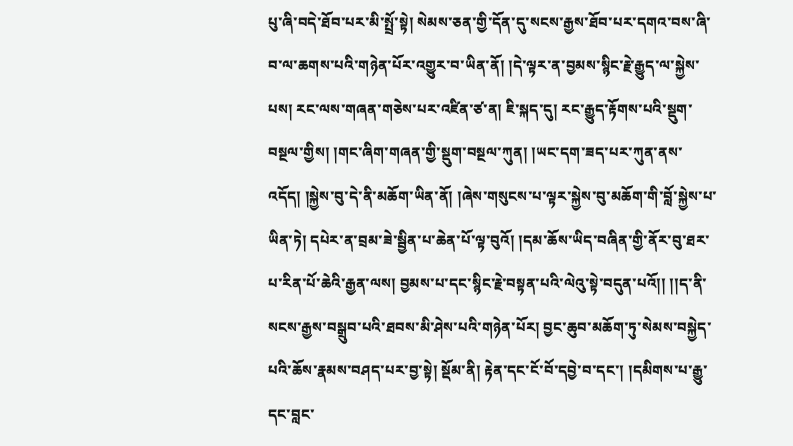པུ་ཞི་བདེ་ཐོབ་པར་མི་སྤྲོ་སྟེ། སེམས་ཅན་གྱི་དོན་དུ་སངས་རྒྱས་ཐོབ་པར་དགའ་བས་ཞི་བ་ལ་ཆགས་པའི་གཉེན་པོར་འགྱུར་བ་ཡིན་ནོ། །དེ་ལྟར་ན་བྱམས་སྙིང་རྗེ་རྒྱུད་ལ་སྐྱེས་པས། རང་ལས་གཞན་གཅེས་པར་འཛིན་ཙ་ན། ཇི་སྐད་དུ། རང་རྒྱུད་རྟོགས་པའི་སྡུག་བསྔལ་གྱིས། །གང་ཞིག་གཞན་གྱི་སྡུག་བསྔལ་ཀུན། །ཡང་དག་ཟད་པར་ཀུན་ནས་འདོད། །སྐྱེས་བུ་དེ་ནི་མཆོག་ཡིན་ནོ། །ཞེས་གསུངས་པ་ལྟར་སྐྱེས་བུ་མཆོག་གི་བློ་སྐྱེས་པ་ཡིན་ཏེ། དཔེར་ན་བྲམ་ཟེ་སྦྱིན་པ་ཆེན་པོ་ལྟ་བུའོ། །དམ་ཆོས་ཡིད་བཞིན་གྱི་ནོར་བུ་ཐར་པ་རིན་པོ་ཆེའི་རྒྱན་ལས། བྱམས་པ་དང་སྙིང་རྗེ་བསྟན་པའི་ལེའུ་སྟེ་བདུན་པའོ།། །།ད་ནི་
སངས་རྒྱས་བསྒྲུབ་པའི་ཐབས་མི་ཤེས་པའི་གཉེན་པོར། བྱང་ཆུབ་མཆོག་ཏུ་སེམས་བསྐྱེད་པའི་ཆོས་རྣམས་བཤད་པར་བྱ་སྟེ། སྡོམ་ནི། རྟེན་དང་ངོ་བོ་དབྱེ་བ་དང་། །དམིགས་པ་རྒྱུ་དང་བླང་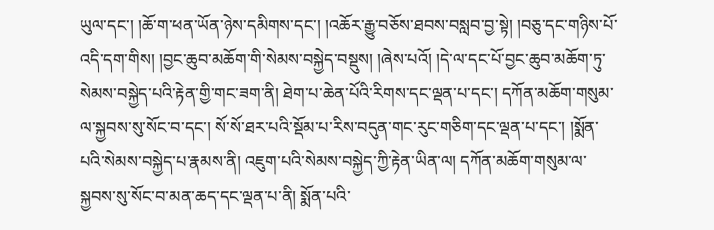ཡུལ་དང་། །ཆོ་ག་ཕན་ཡོན་ཉེས་དམིགས་དང་། །འཆོར་རྒྱུ་བཅོས་ཐབས་བསླབ་བྱ་སྟེ། །བཅུ་དང་གཉིས་པོ་འདི་དག་གིས། །བྱང་ཆུབ་མཆོག་གི་སེམས་བསྐྱེད་བསྡུས། །ཞེས་པའོ། །དེ་ལ་དང་པོ་བྱང་ཆུབ་མཆོག་ཏུ་སེམས་བསྐྱེད་པའི་རྟེན་གྱི་གང་ཟག་ནི། ཐེག་པ་ཆེན་པོའི་རིགས་དང་ལྡན་པ་དང་། དཀོན་མཆོག་གསུམ་ལ་སྐྱབས་སུ་སོང་བ་དང་། སོ་སོ་ཐར་པའི་སྡོམ་པ་རིས་བདུན་གང་རུང་གཅིག་དང་ལྡན་པ་དང་། །སྨོན་པའི་སེམས་བསྐྱེད་པ་རྣམས་ནི། འཇུག་པའི་སེམས་བསྐྱེད་ཀྱི་རྟེན་ཡིན་ལ། དཀོན་མཆོག་གསུམ་ལ་སྐྱབས་སུ་སོང་བ་མན་ཆད་དང་ལྡན་པ་ནི། སྨོན་པའི་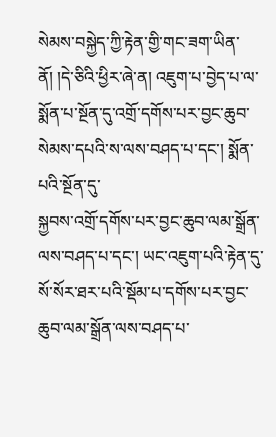སེམས་བསྐྱེད་ཀྱི་རྟེན་གྱི་གང་ཟག་ཡིན་ནོ། །དེ་ཅིའི་ཕྱིར་ཞེ་ན། འཇུག་པ་བྱེད་པ་ལ་སྨོན་པ་སྔོན་དུ་འགྲོ་དགོས་པར་བྱང་ཆུབ་སེམས་དཔའི་ས་ལས་བཤད་པ་དང་། སྨོན་པའི་སྔོན་དུ་
སྐྱབས་འགྲོ་དགོས་པར་བྱང་ཆུབ་ལམ་སྒྲོན་ལས་བཤད་པ་དང་། ཡང་འཇུག་པའི་རྟེན་དུ་སོ་སོར་ཐར་པའི་སྡོམ་པ་དགོས་པར་བྱང་ཆུབ་ལམ་སྒྲོན་ལས་བཤད་པ་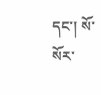དང་། སོ་སོར་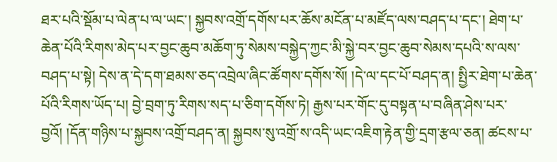ཐར་པའི་སྡོམ་པ་ལེན་པ་ལ་ཡང་། སྐྱབས་འགྲོ་དགོས་པར་ཆོས་མངོན་པ་མཛོད་ལས་བཤད་པ་དང་། ཐེག་པ་ཆེན་པོའི་རིགས་མེད་པར་བྱང་ཆུབ་མཆོག་ཏུ་སེམས་བསྐྱེད་ཀྱང་མི་སྐྱེ་བར་བྱང་ཆུབ་སེམས་དཔའི་ས་ལས་བཤད་པ་སྟེ། དེས་ན་དེ་དག་ཐམས་ཅད་འབྲེལ་ཞིང་ཚོགས་དགོས་སོ། །དེ་ལ་དང་པོ་བཤད་ན། སྤྱིར་ཐེག་པ་ཆེན་པོའི་རིགས་ཡོད་པ། བྱེ་བྲག་ཏུ་རིགས་སད་པ་ཅིག་དགོས་ཏེ། རྒྱས་པར་གོང་དུ་བསྟན་པ་བཞིན་ཤེས་པར་བྱའོ། །དོན་གཉིས་པ་སྐྱབས་འགྲོ་བཤད་ན། སྐྱབས་སུ་འགྲོ་ས་འདི་ཡང་འཇིག་རྟེན་གྱི་དྲག་རྩལ་ཅན། ཚངས་པ་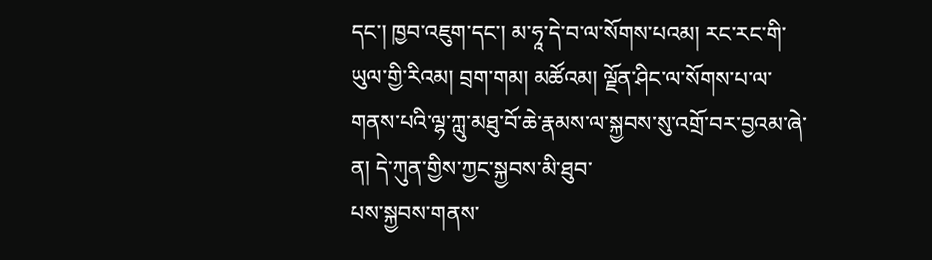དང་། ཁྱབ་འཇུག་དང་། མ་ཧཱ་དེ་བ་ལ་སོགས་པའམ། རང་རང་གི་ཡུལ་གྱི་རིའམ། བྲག་གམ། མཚོའམ། ལྗོན་ཤིང་ལ་སོགས་པ་ལ་གནས་པའི་ལྷ་ཀླུ་མཐུ་བོ་ཆེ་རྣམས་ལ་སྐྱབས་སུ་འགྲོ་བར་བྱའམ་ཞེ་ན། དེ་ཀུན་གྱིས་ཀྱང་སྐྱབས་མི་ཐུབ་
པས་སྐྱབས་གནས་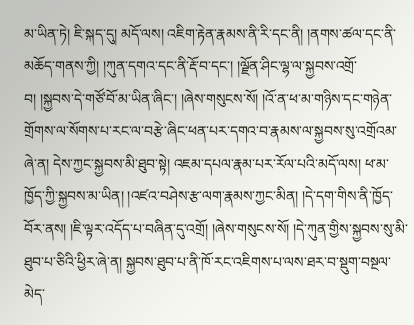མ་ཡིན་ཏེ། ཇི་སྐད་དུ། མདོ་ལས། འཇིག་རྟེན་རྣམས་ནི་རི་དང་ནི། །ནགས་ཚལ་དང་ནི་མཆོད་གནས་ཀྱི། །ཀུན་དགའ་དང་ནི་རྡོ་བ་དང་། །ལྗོན་ཤིང་ལྷ་ལ་སྐྱབས་འགྲོ་བ། །སྐྱབས་དེ་གཙོ་བོ་མ་ཡིན་ཞིང་། །ཞེས་གསུངས་སོ། །འོ་ན་ཕ་མ་གཉིས་དང་གཉེན་གྲོགས་ལ་སོགས་པ་རང་ལ་བརྩེ་ཞིང་ཕན་པར་དགའ་བ་རྣམས་ལ་སྐྱབས་སུ་འགྲོའམ་ཞེ་ན། དེས་ཀྱང་སྐྱབས་མི་ཐུབ་སྟེ། འཇམ་དཔལ་རྣམ་པར་རོལ་པའི་མདོ་ལས། ཕ་མ་ཁྱོད་ཀྱི་སྐྱབས་མ་ཡིན། །འཛའ་བཤེས་རྩ་ལག་རྣམས་ཀྱང་མིན། །དེ་དག་གིས་ནི་ཁྱོད་བོར་ནས། །ཇི་ལྟར་འདོད་པ་བཞིན་དུ་འགྲོ། །ཞེས་གསུངས་སོ། །དེ་ཀུན་གྱིས་སྐྱབས་སུ་མི་ཐུབ་པ་ཅིའི་ཕྱིར་ཞེ་ན། སྐྱབས་ཐུབ་པ་ནི་ཁོ་རང་འཇིགས་པ་ལས་ཐར་བ་སྡུག་བསྔལ་མེད་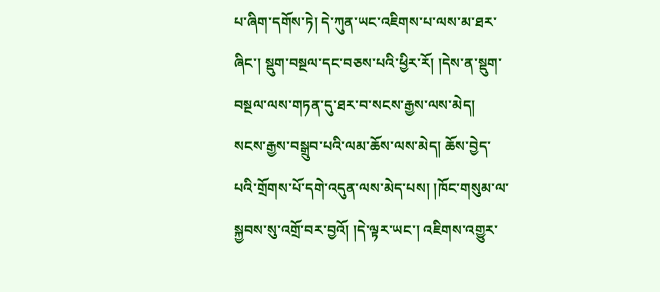པ་ཞིག་དགོས་ཏེ། དེ་ཀུན་ཡང་འཇིགས་པ་ལས་མ་ཐར་ཞིང་། སྡུག་བསྔལ་དང་བཅས་པའི་ཕྱིར་རོ། །དེས་ན་སྡུག་བསྔལ་ལས་གཏན་དུ་ཐར་བ་སངས་རྒྱས་ལས་མེད། སངས་རྒྱས་བསྒྲུབ་པའི་ལམ་ཆོས་ལས་མེད། ཆོས་བྱེད་
པའི་གྲོགས་པོ་དགེ་འདུན་ལས་མེད་པས། །ཁོང་གསུམ་ལ་སྐྱབས་སུ་འགྲོ་བར་བྱའོ། །དེ་ལྟར་ཡང་། འཇིགས་འགྱུར་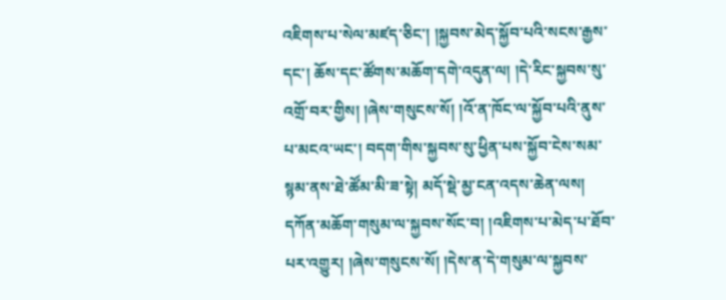འཇིགས་པ་སེལ་མཛད་ཅིང་། །སྐྱབས་མེད་སྐྱོབ་པའི་སངས་རྒྱས་དང་། ཆོས་དང་ཚོགས་མཆོག་དགེ་འདུན་ལ། །དེ་རིང་སྐྱབས་སུ་འགྲོ་བར་གྱིས། །ཞེས་གསུངས་སོ། །འོ་ན་ཁོང་ལ་སྐྱོབ་པའི་ནུས་པ་མངའ་ཡང་། བདག་གིས་སྐྱབས་སུ་ཕྱིན་པས་སྐྱོབ་ངེས་སམ་སྙམ་ནས་ཐེ་ཚོམ་མི་ཟ་སྟེ། མདོ་སྡེ་མྱ་ངན་འདས་ཆེན་ལས། དཀོན་མཆོག་གསུམ་ལ་སྐྱབས་སོང་བ། །འཇིགས་པ་མེད་པ་ཐོབ་པར་འགྱུར། །ཞེས་གསུངས་སོ། །དེས་ན་དེ་གསུམ་ལ་སྐྱབས་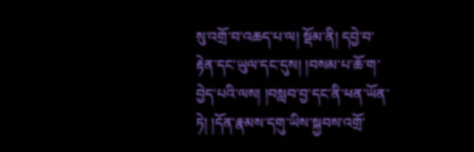སུ་འགྲོ་བ་འཆད་པ་ལ། སྡོམ་ནི། དབྱེ་བ་རྟེན་དང་ཡུལ་དང་དུས། །བསམ་པ་ཆོ་ག་བྱེད་པའི་ལས། །བསླབ་བྱ་དང་ནི་ཕན་ཡོན་ཏེ། །དོན་རྣམས་དགུ་ཡིས་སྐྱབས་འགྲོ་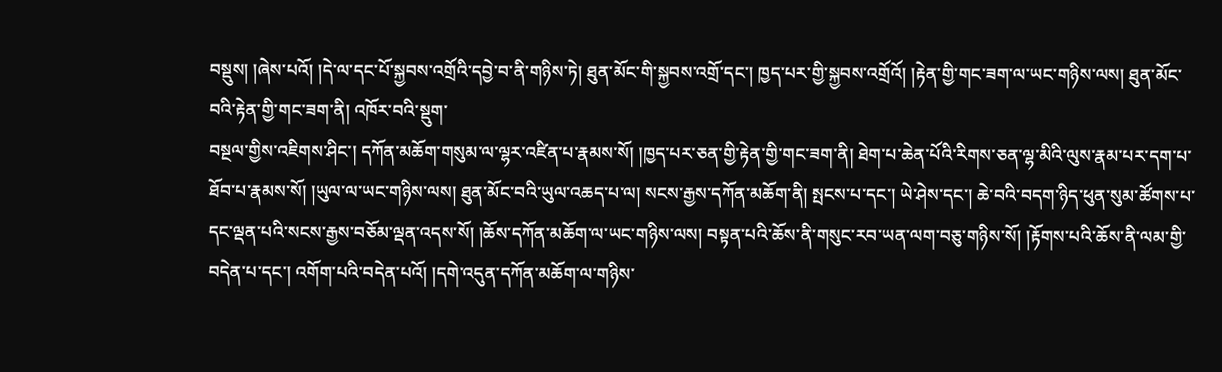བསྡུས། །ཞེས་པའོ། །དེ་ལ་དང་པོ་སྐྱབས་འགྲོའི་དབྱེ་བ་ནི་གཉིས་ཏེ། ཐུན་མོང་གི་སྐྱབས་འགྲོ་དང་། ཁྱད་པར་གྱི་སྐྱབས་འགྲོའོ། །རྟེན་གྱི་གང་ཟག་ལ་ཡང་གཉིས་ལས། ཐུན་མོང་བའི་རྟེན་གྱི་གང་ཟག་ནི། འཁོར་བའི་སྡུག་
བསྔལ་གྱིས་འཇིགས་ཤིང་། དཀོན་མཆོག་གསུམ་ལ་ལྷར་འཛིན་པ་རྣམས་སོ། །ཁྱད་པར་ཅན་གྱི་རྟེན་གྱི་གང་ཟག་ནི། ཐེག་པ་ཆེན་པོའི་རིགས་ཅན་ལྷ་མིའི་ལུས་རྣམ་པར་དག་པ་ཐོབ་པ་རྣམས་སོ། །ཡུལ་ལ་ཡང་གཉིས་ལས། ཐུན་མོང་བའི་ཡུལ་འཆད་པ་ལ། སངས་རྒྱས་དཀོན་མཆོག་ནི། སྤངས་པ་དང་། ཡེ་ཤེས་དང་། ཆེ་བའི་བདག་ཉིད་ཕུན་སུམ་ཚོགས་པ་དང་ལྡན་པའི་སངས་རྒྱས་བཅོམ་ལྡན་འདས་སོ། །ཆོས་དཀོན་མཆོག་ལ་ཡང་གཉིས་ལས། བསྟན་པའི་ཆོས་ནི་གསུང་རབ་ཡན་ལག་བཅུ་གཉིས་སོ། །རྟོགས་པའི་ཆོས་ནི་ལམ་གྱི་བདེན་པ་དང་། འགོག་པའི་བདེན་པའོ། །དགེ་འདུན་དཀོན་མཆོག་ལ་གཉིས་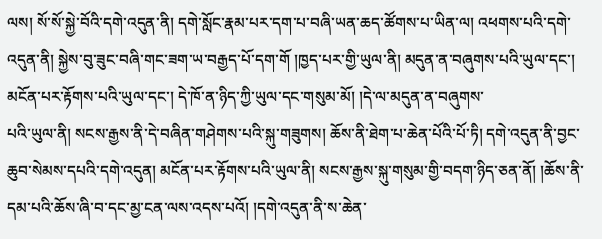ལས། སོ་སོ་སྐྱེ་བོའི་དགེ་འདུན་ནི། དགེ་སློང་རྣམ་པར་དག་པ་བཞི་ཡན་ཆད་ཚོགས་པ་ཡིན་ལ། འཕགས་པའི་དགེ་འདུན་ནི། སྐྱེས་བུ་ཟུང་བཞི་གང་ཟག་ཡ་བརྒྱད་པོ་དག་གོ །ཁྱད་པར་གྱི་ཡུལ་ནི། མདུན་ན་བཞུགས་པའི་ཡུལ་དང་། མངོན་པར་རྟོགས་པའི་ཡུལ་དང་། དེ་ཁོ་ན་ཉིད་ཀྱི་ཡུལ་དང་གསུམ་མོ། །དེ་ལ་མདུན་ན་བཞུགས་
པའི་ཡུལ་ནི། སངས་རྒྱས་ནི་དེ་བཞིན་གཤེགས་པའི་སྐུ་གཟུགས། ཆོས་ནི་ཐེག་པ་ཆེན་པོའི་པོ་ཏི། དགེ་འདུན་ནི་བྱང་ཆུབ་སེམས་དཔའི་དགེ་འདུན། མངོན་པར་རྟོགས་པའི་ཡུལ་ནི། སངས་རྒྱས་སྐུ་གསུམ་གྱི་བདག་ཉིད་ཅན་ནོ། །ཆོས་ནི་དམ་པའི་ཆོས་ཞི་བ་དང་མྱ་ངན་ལས་འདས་པའོ། །དགེ་འདུན་ནི་ས་ཆེན་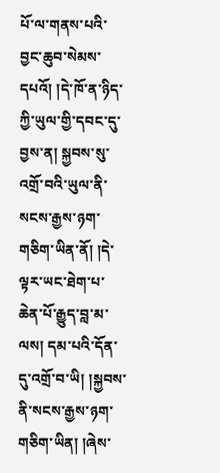པོ་ལ་གནས་པའི་བྱང་ཆུབ་སེམས་དཔའོ། །དེ་ཁོ་ན་ཉིད་ཀྱི་ཡུལ་གྱི་དབང་དུ་བྱས་ན། སྐྱབས་སུ་འགྲོ་བའི་ཡུལ་ནི་སངས་རྒྱས་ཉག་གཅིག་ཡིན་ནོ། །དེ་ལྟར་ཡང་ཐེག་པ་ཆེན་པོ་རྒྱུད་བླ་མ་ལས། དམ་པའི་དོན་དུ་འགྲོ་བ་ཡི། །སྐྱབས་ནི་སངས་རྒྱས་ཉག་གཅིག་ཡིན། །ཞེས་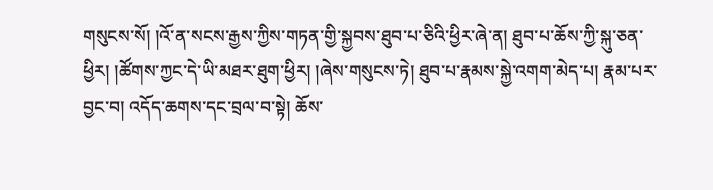གསུངས་སོ། །འོ་ན་སངས་རྒྱས་ཀྱིས་གཏན་གྱི་སྐྱབས་ཐུབ་པ་ཅིའི་ཕྱིར་ཞེ་ན། ཐུབ་པ་ཆོས་ཀྱི་སྐུ་ཅན་ཕྱིར། །ཚོགས་ཀྱང་དེ་ཡི་མཐར་ཐུག་ཕྱིར། །ཞེས་གསུངས་ཏེ། ཐུབ་པ་རྣམས་སྐྱེ་འགག་མེད་པ། རྣམ་པར་བྱང་བ། འདོད་ཆགས་དང་བྲལ་བ་སྟེ། ཆོས་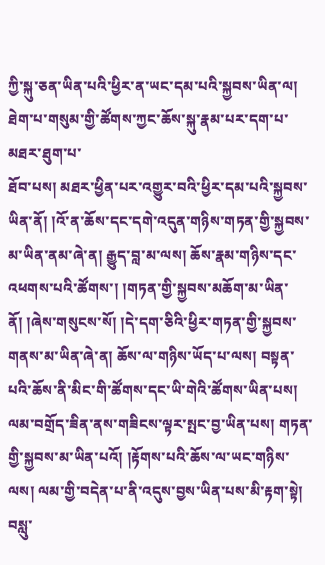ཀྱི་སྐུ་ཅན་ཡིན་པའི་ཕྱིར་ན་ཡང་དམ་པའི་སྐྱབས་ཡིན་ལ། ཐེག་པ་གསུམ་གྱི་ཚོགས་ཀྱང་ཆོས་སྐུ་རྣམ་པར་དག་པ་མཐར་ཐུག་པ་
ཐོབ་པས། མཐར་ཕྱིན་པར་འགྱུར་བའི་ཕྱིར་དམ་པའི་སྐྱབས་ཡིན་ནོ། །འོ་ན་ཆོས་དང་དགེ་འདུན་གཉིས་གཏན་གྱི་སྐྱབས་མ་ཡིན་ནམ་ཞེ་ན། རྒྱུད་བླ་མ་ལས། ཆོས་རྣམ་གཉིས་དང་འཕགས་པའི་ཚོགས་། །གཏན་གྱི་སྐྱབས་མཆོག་མ་ཡིན་ནོ། །ཞེས་གསུངས་སོ། །དེ་དག་ཅིའི་ཕྱིར་གཏན་གྱི་སྐྱབས་གནས་མ་ཡིན་ཞེ་ན། ཆོས་ལ་གཉིས་ཡོད་པ་ལས། བསྟན་པའི་ཆོས་ནི་མིང་གི་ཚོགས་དང་ཡི་གེའི་ཚོགས་ཡིན་པས། ལམ་བགྲོད་ཟིན་ནས་གཟིངས་ལྟར་སྤང་བྱ་ཡིན་པས། གཏན་གྱི་སྐྱབས་མ་ཡིན་པའོ། །རྟོགས་པའི་ཆོས་ལ་ཡང་གཉིས་ལས། ལམ་གྱི་བདེན་པ་ནི་འདུས་བྱས་ཡིན་པས་མི་རྟག་སྟེ། བསླུ་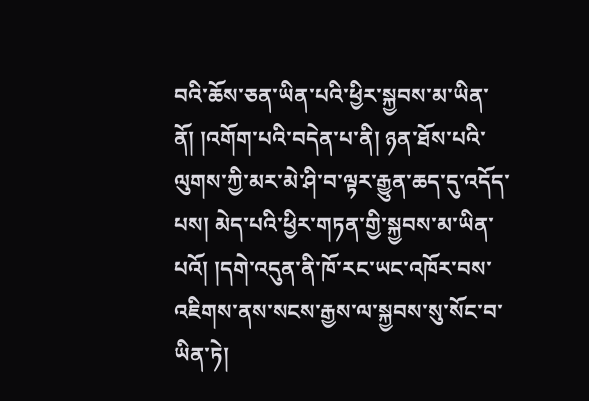བའི་ཆོས་ཅན་ཡིན་པའི་ཕྱིར་སྐྱབས་མ་ཡིན་ནོ། །འགོག་པའི་བདེན་པ་ནི། ཉན་ཐོས་པའི་ལུགས་ཀྱི་མར་མེ་ཤི་བ་ལྟར་རྒྱུན་ཆད་དུ་འདོད་པས། མེད་པའི་ཕྱིར་གཏན་གྱི་སྐྱབས་མ་ཡིན་པའོ། །དགེ་འདུན་ནི་ཁོ་རང་ཡང་འཁོར་བས་འཇིགས་ནས་སངས་རྒྱས་ལ་སྐྱབས་སུ་སོང་བ་ཡིན་ཏེ།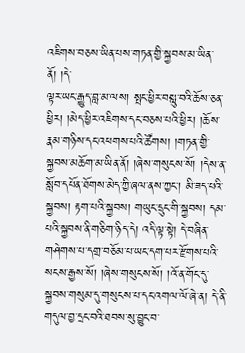འཇིགས་བཅས་ཡིན་པས་གཏན་གྱི་སྐྱབས་མ་ཡིན་ནོ། །དེ་
ལྟར་ཡང་རྒྱུད་བླ་མ་ལས། སྤང་ཕྱིར་བསླུ་བའི་ཆོས་ཅན་ཕྱིར། །མེད་ཕྱིར་འཇིགས་དང་བཅས་པའི་ཕྱིར། །ཆོས་རྣམ་གཉིས་དང་འཕགས་པའི་ཚོགས། །གཏན་གྱི་སྐྱབས་མཆོག་མ་ཡིན་ནོ། །ཞེས་གསུངས་སོ། །དེས་ན་སློབ་དཔོན་ཐོགས་མེད་ཀྱི་ཞལ་ནས་ཀྱང་། མི་ཟད་པའི་སྐྱབས། རྟག་པའི་སྐྱབས། གཡུང་དྲུང་གི་སྐྱབས། དམ་པའི་སྐྱབས་ནི་གཅིག་ཉིད་དེ། འདི་ལྟ་སྟེ། དེ་བཞིན་གཤེགས་པ་དགྲ་བཅོམ་པ་ཡང་དག་པར་རྫོགས་པའི་སངས་རྒྱས་སོ། །ཞེས་གསུངས་སོ། །འོ་ན་གོང་དུ་སྐྱབས་གསུམ་དུ་གསུངས་པ་དང་འགལ་ལོ་ཞེ་ན། དེ་ནི་གདུལ་བྱ་དྲང་བའི་ཐབས་སུ་བྱུང་བ་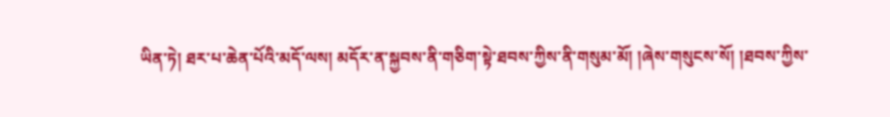ཡིན་ཏེ། ཐར་པ་ཆེན་པོའི་མདོ་ལས། མདོར་ན་སྐྱབས་ནི་གཅིག་སྟེ་ཐབས་ཀྱིས་ནི་གསུམ་མོ། །ཞེས་གསུངས་སོ། །ཐབས་ཀྱིས་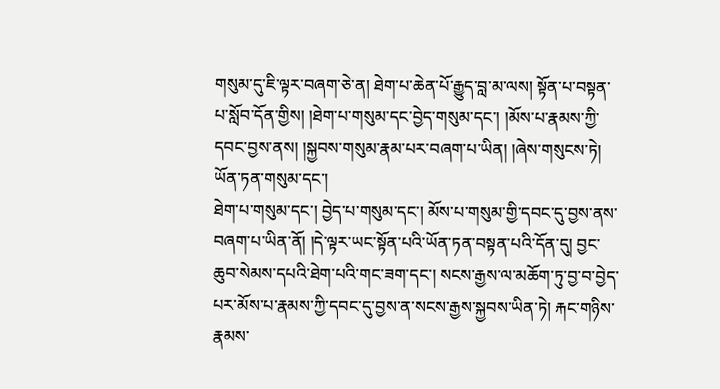གསུམ་དུ་ཇི་ལྟར་བཞག་ཅེ་ན། ཐེག་པ་ཆེན་པོ་རྒྱུད་བླ་མ་ལས། སྟོན་པ་བསྟན་པ་སློབ་དོན་གྱིས། །ཐེག་པ་གསུམ་དང་བྱེད་གསུམ་དང་། །མོས་པ་རྣམས་ཀྱི་དབང་བྱས་ནས། །སྐྱབས་གསུམ་རྣམ་པར་བཞག་པ་ཡིན། །ཞེས་གསུངས་ཏེ། ཡོན་ཏན་གསུམ་དང་།
ཐེག་པ་གསུམ་དང་། བྱེད་པ་གསུམ་དང་། མོས་པ་གསུམ་གྱི་དབང་དུ་བྱས་ནས་བཞག་པ་ཡིན་ནོ། །དེ་ལྟར་ཡང་སྟོན་པའི་ཡོན་ཏན་བསྟན་པའི་དོན་དུ། བྱང་ཆུབ་སེམས་དཔའི་ཐེག་པའི་གང་ཟག་དང་། སངས་རྒྱས་ལ་མཆོག་ཏུ་བྱ་བ་བྱེད་པར་མོས་པ་རྣམས་ཀྱི་དབང་དུ་བྱས་ན་སངས་རྒྱས་སྐྱབས་ཡིན་ཏེ། རྐང་གཉིས་རྣམས་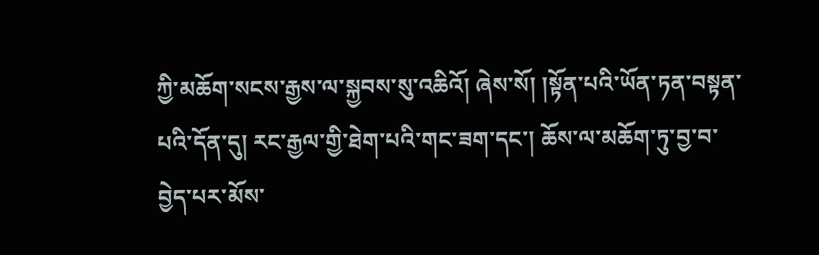ཀྱི་མཆོག་སངས་རྒྱས་ལ་སྐྱབས་སུ་འཆིའོ། ཞེས་སོ། །སྟོན་པའི་ཡོན་ཏན་བསྟན་པའི་དོན་དུ། རང་རྒྱལ་གྱི་ཐེག་པའི་གང་ཟག་དང་། ཆོས་ལ་མཆོག་ཏུ་བྱ་བ་བྱེད་པར་མོས་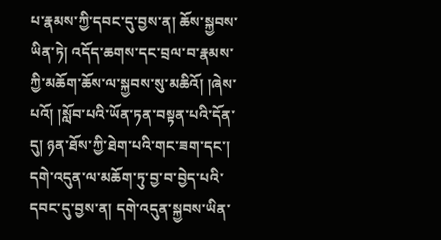པ་རྣམས་ཀྱི་དབང་དུ་བྱས་ན། ཆོས་སྐྱབས་ཡིན་ཏེ། འདོད་ཆགས་དང་བྲལ་བ་རྣམས་ཀྱི་མཆོག་ཆོས་ལ་སྐྱབས་སུ་མཆིའོ། །ཞེས་པའོ། །སློབ་པའི་ཡོན་ཏན་བསྟན་པའི་དོན་དུ། ཉན་ཐོས་ཀྱི་ཐེག་པའི་གང་ཟག་དང་། དགེ་འདུན་ལ་མཆོག་ཏུ་བྱ་བ་བྱེད་པའི་དབང་དུ་བྱས་ན། དགེ་འདུན་སྐྱབས་ཡིན་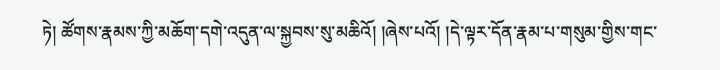ཏེ། ཚོགས་རྣམས་ཀྱི་མཆོག་དགེ་འདུན་ལ་སྐྱབས་སུ་མཆིའོ། །ཞེས་པའོ། །དེ་ལྟར་དོན་རྣམ་པ་གསུམ་གྱིས་གང་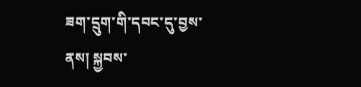ཟག་དྲུག་གི་དབང་དུ་བྱས་ནས། སྐྱབས་